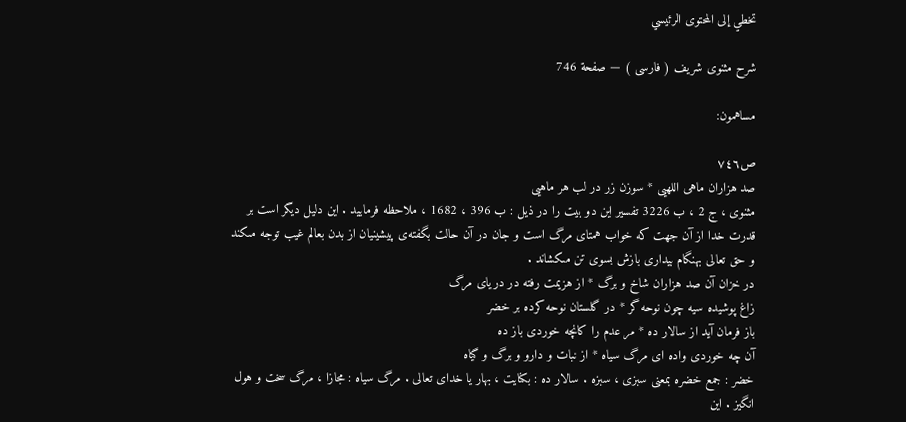تخطي إلى المحتوى الرئيسي

شرح مثنوى شريف ( فارسى ) — صفحة 746

مساهمون:

ص٧٤٦
صد هزاران ماهى اللهيى * سوزن زر در لب هر ماهيى
مثنوى ، ج 2 ، ب 3226 تفسير اين دو بيت را در ذيل : ب 396 ، 1682 ، ملاحظه فرماييد . اين دليل ديگر است بر قدرت خدا از آن جهت كه خواب همتاى مرگ است و جان در آن حالت بگفته‌ى پيشينيان از بدن بعالم غيب توجه مىكند و حق تعالى بهنگام بيدارى بازش بسوى تن مىكشاند .
در خزان آن صد هزاران شاخ و برگ * از هزيمت رفته در درياى مرگ
زاغ پوشيده سيه چون نوحه گر * در گلستان نوحه كرده بر خضر
باز فرمان آيد از سالار ده * مر عدم را كانچه خوردى باز ده
آن چه خوردى واده اى مرگ سياه * از نبات و دارو و برگ و گياه
خضر : جمع خضره بمعنى سبزى ، سبزه . سالار ده : بكنايت ، بهار يا خداى تعالى . مرگ سياه : مجازا ، مرگ سخت و هول انگيز . اين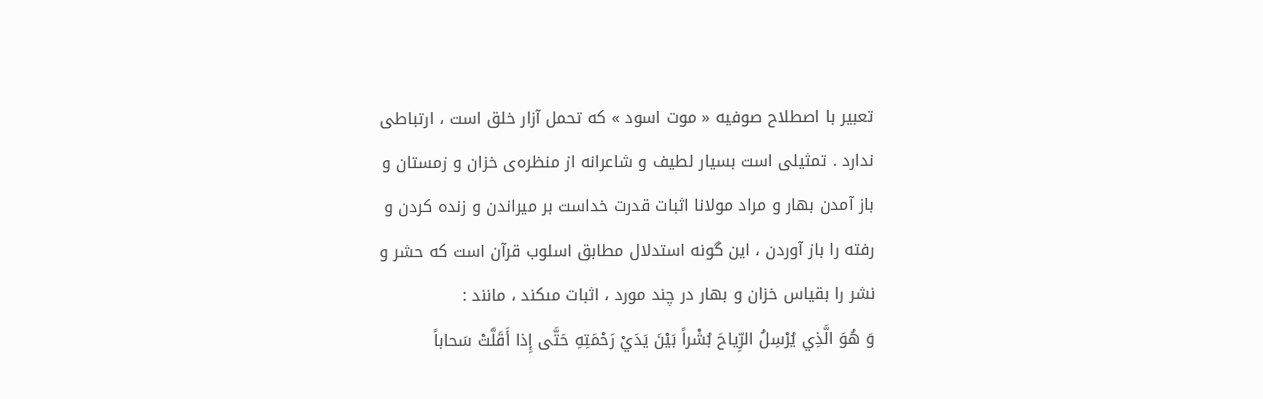تعبير با اصطلاح صوفيه « موت اسود » كه تحمل آزار خلق است ، ارتباطى ندارد . تمثيلى است بسيار لطيف و شاعرانه از منظره‌ى خزان و زمستان و باز آمدن بهار و مراد مولانا اثبات قدرت خداست بر ميراندن و زنده كردن و رفته را باز آوردن ، اين گونه استدلال مطابق اسلوب قرآن است كه حشر و نشر را بقياس خزان و بهار در چند مورد ، اثبات مىكند ، مانند :
وَ هُوَ الَّذِي يُرْسِلُ الرِّياحَ بُشْراً بَيْنَ يَدَيْ رَحْمَتِهِ حَتَّى إِذا أَقَلَّتْ سَحاباً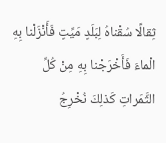ثِقالًا سُقْناهُ لِبَلَدٍ مَيِّتٍ فَأَنْزَلْنا بِهِ الْماءَ فَأَخْرَجْنا بِهِ مِنْ كُلِّ الثَّمَراتِ كَذلِكَ نُخْرِجُ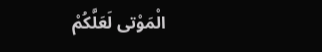الْمَوْتى لَعَلَّكُمْ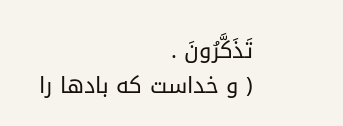تَذَكَّرُونَ .
( و خداست كه بادها را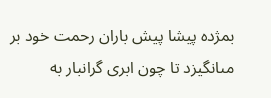بمژده پيشا پيش باران رحمت خود بر مىانگيزد تا چون ابرى گرانبار به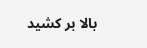بالا بر كشيد